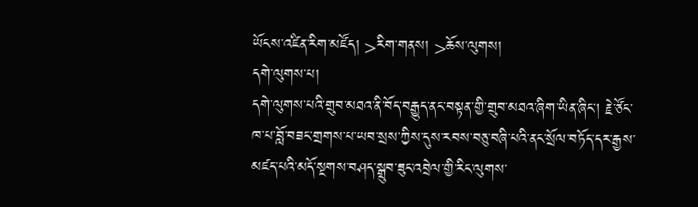ཡོངས་འཛིན་རིག་མཛོད། >རིག་གནས། >ཆོས་ལུགས།
དགེ་ལུགས་པ།
དགེ་ལུགས་པའི་གྲུབ་མཐའ་ནི་བོད་བརྒྱུད་ནང་བསྟན་གྱི་གྲུབ་མཐའ་ཞིག་ཡིན་ཞིང་། རྗེ་ཙོང་ཁ་པ་བློ་བཟང་གྲགས་པ་ཡབ་སྲས་ཀྱིས་དུས་རབས་བཅུ་བཞི་པའི་ནང་སྲོལ་བཏོད་དར་རྒྱས་མཛད་པའི་མདོ་སྔགས་བཤད་སྒྲུབ་ཟུང་འབྲེལ་གྱི་རིང་ལུགས་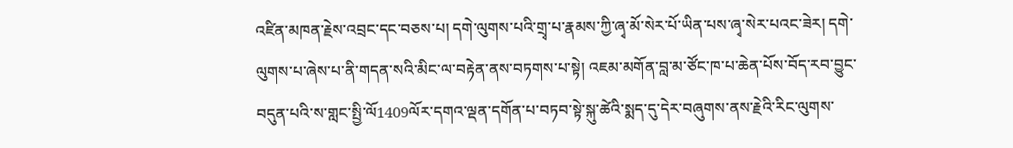འཛིན་མཁན་རྗེས་འབྲང་དང་བཅས་པ། དགེ་ལུགས་པའི་གྲྭ་པ་རྣམས་ཀྱི་ཞྭ་མོ་སེར་པོ་ཡིན་པས་ཞྭ་སེར་པའང་ཟེར། དགེ་ལུགས་པ་ཞེས་པ་ནི་གདན་སའི་མིང་ལ་བརྟེན་ནས་བཏགས་པ་སྟེ། འཇམ་མགོན་བླ་མ་ཙོང་ཁ་པ་ཆེན་པོས་བོད་རབ་བྱུང་བདུན་པའི་ས་གླང་སྤྱི་ལོ1409ལོར་དགའ་ལྡན་དགོན་པ་བཏབ་སྟེ་སྐུ་ཚེའི་སྨད་དུ་དེར་བཞུགས་ནས་རྗེའི་རིང་ལུགས་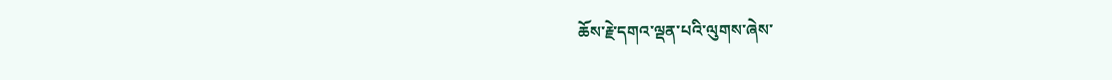ཆོས་རྗེ་དགའ་ལྡན་པའི་ལུགས་ཞེས་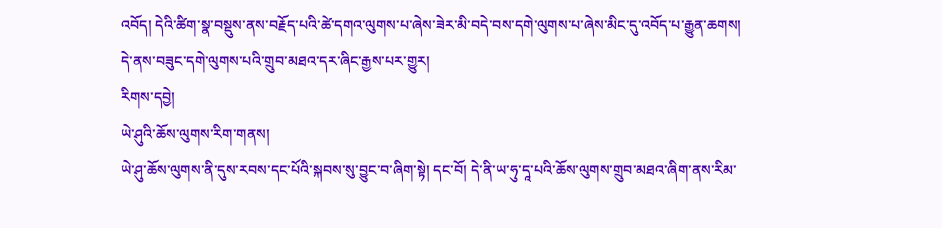འབོད། དེའི་ཚིག་སྣ་བསྡུས་ནས་བརྗོད་པའི་ཚེ་དགའ་ལུགས་པ་ཞེས་ཟེར་མི་བདེ་བས་དགེ་ལུགས་པ་ཞེས་མིང་དུ་འབོད་པ་རྒྱུན་ཆགས། དེ་ནས་བཟུང་དགེ་ལུགས་པའི་གྲུབ་མཐའ་དར་ཞིང་རྒྱས་པར་གྱུར།
རིགས་དབྱེ།
ཡེ་ཤུའི་ཆོས་ལུགས་རིག་གནས།
ཡེ་ཤུ་ཆོས་ལུགས་ནི་དུས་རབས་དང་པོའི་སྐབས་སུ་བྱུང་བ་ཞིག་སྟེ། དང་བོ། དེ་ནི་ཡ་ཧུ་དཱ་པའི་ཆོས་ལུགས་གྲུབ་མཐའ་ཞིག་ནས་རིམ་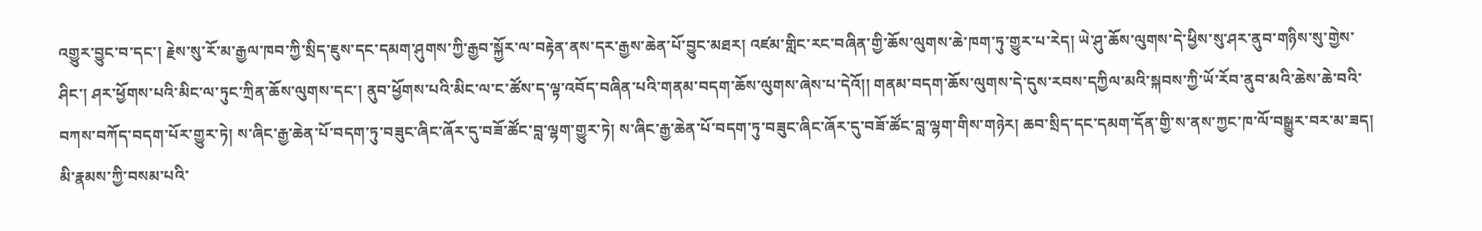འགྱུར་བྱུང་བ་དང་། རྗེས་སུ་རོ་མ་རྒྱལ་ཁབ་ཀྱི་སྲིད་ཇུས་དང་དམག་ཤུགས་ཀྱི་རྒྱབ་སྐྱོར་ལ་བརྟེན་ནས་དར་རྒྱས་ཆེན་པོ་བྱུང་མཐར། འཛམ་གླིང་རང་བཞིན་གྱི་ཆོས་ལུགས་ཆེ་ཁག་ཏུ་གྱུར་པ་རེད། ཡེ་ཤུ་ཆོས་ལུགས་དེ་ཕྱིས་སུ་ཤར་ནུབ་གཉིས་སུ་གྱེས་ཤིང་། ཤར་ཕྱོགས་པའི་མིང་ལ་ཏུང་ཀྲིན་ཆོས་ལུགས་དང་། ནུབ་ཕྱོགས་པའི་མིང་ལ་ང་ཚོས་ད་ལྟ་འབོད་བཞིན་པའི་གནམ་བདག་ཆོས་ལུགས་ཞེས་པ་དེའོ།། གནམ་བདག་ཆོས་ལུགས་དེ་དུས་རབས་དཀྱིལ་མའི་སྐབས་ཀྱི་ཡོ་རོབ་ནུབ་མའི་ཆེས་ཆེ་བའི་བཀས་བཀོད་བདག་པོར་གྱུར་ཏེ། ས་ཞིང་རྒྱ་ཆེན་པོ་བདག་ཏུ་བཟུང་ཞིང་ཞོར་དུ་བཟོ་ཚོང་བླ་ལྷག་གྱུར་ཏེ། ས་ཞིང་རྒྱ་ཆེན་པོ་བདག་ཏུ་བཟུང་ཞིང་ཞོར་དུ་བཟོ་ཚོང་བླ་ལྷག་གིས་གཉེར། ཆབ་སྲིད་དང་དམག་དོན་གྱི་ས་ནས་ཀྱང་ཁ་ལོ་བསྒྱུར་བར་མ་ཟད། མི་རྣམས་ཀྱི་བསམ་པའི་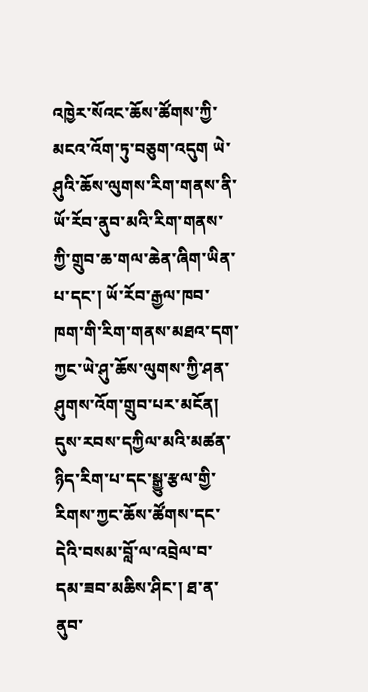འཁྱེར་སོའང་ཆོས་ཚོགས་ཀྱི་མངའ་འོག་ཏུ་བཅུག་འདུག ཡེ་ཤུའི་ཆོས་ལུགས་རིག་གནས་ནི་ཡོ་རོབ་ནུབ་མའི་རིག་གནས་ཀྱི་གྲུབ་ཆ་གལ་ཆེན་ཞིག་ཡིན་པ་དང་། ཡོ་རོབ་རྒྱལ་ཁབ་ཁག་གི་རིག་གནས་མཐའ་དག་ཀྱང་ཡེ་ཤུ་ཆོས་ལུགས་ཀྱི་ཤན་ཤུགས་འོག་གྲུབ་པར་མངོན། དུས་རབས་དཀྱིལ་མའི་མཚན་ཉིད་རིག་པ་དང་སྒྱུ་རྩལ་གྱི་རིགས་ཀྱང་ཆོས་ཚོགས་དང་དེའི་བསམ་བློ་ལ་འབྲེལ་བ་དམ་ཟབ་མཆིས་ཤིང་། ཐ་ན་ནུབ་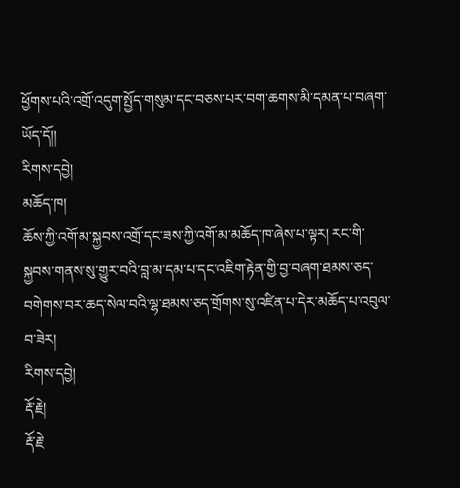ཕྱོགས་པའི་འགྲོ་འདུག་སྤྱོད་གསུམ་དང་བཅས་པར་བག་ཆགས་མི་དམན་པ་བཞག་ཡོད་དོ།།
རིགས་དབྱེ།
མཆོད་ཁ།
ཆོས་ཀྱི་འགོ་མ་སྐྱབས་འགྲོ་དང་ཟས་ཀྱི་འགོ་མ་མཆོད་ཁ་ཞེས་པ་ལྟར། རང་གི་སྐྱབས་གནས་སུ་གྱུར་བའི་བླ་མ་དམ་པ་དང་འཇིག་རྟེན་གྱི་བྱ་བཞག་ཐམས་ཅད་བགེགས་བར་ཆད་སེལ་བའི་ལྷ་ཐམས་ཅད་གྲོགས་སུ་འཛིན་པ་དེར་མཆོད་པ་འབུལ་བ་ཟེར།
རིགས་དབྱེ།
རྡོ་རྗེ།
རྡོ་རྗེ་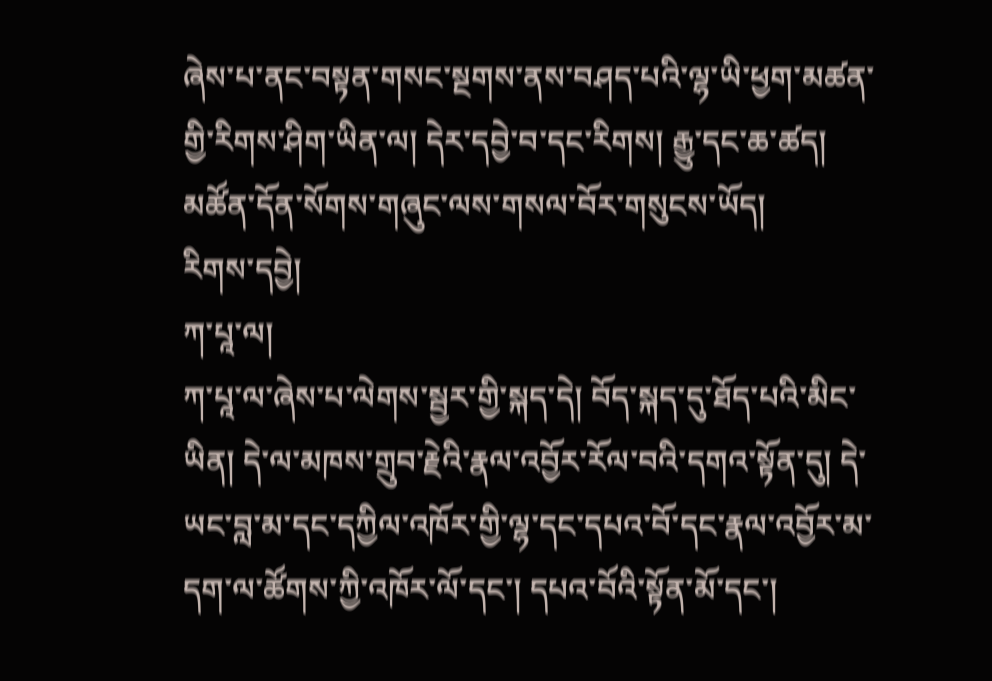ཞེས་པ་ནང་བསྟན་གསང་སྔགས་ནས་བཤད་པའི་ལྷ་ཡི་ཕྱག་མཚན་གྱི་རིགས་ཤིག་ཡིན་ལ། དེར་དབྱེ་བ་དང་རིགས། རྒྱུ་དང་ཆ་ཚད། མཚོན་དོན་སོགས་གཞུང་ལས་གསལ་བོར་གསུངས་ཡོད།
རིགས་དབྱེ།
ཀ་པཱ་ལ།
ཀ་པཱ་ལ་ཞེས་པ་ལེགས་སྦྱར་གྱི་སྐད་དེ། བོད་སྐད་དུ་ཐོད་པའི་མིང་ཡིན། དེ་ལ་མཁས་གྲུབ་རྗེའི་རྣལ་འབྱོར་རོལ་བའི་དགའ་སྟོན་དུ། དེ་ཡང་བླ་མ་དང་དཀྱིལ་འཁོར་གྱི་ལྷ་དང་དཔའ་བོ་དང་རྣལ་འབྱོར་མ་དག་ལ་ཚོགས་ཀྱི་འཁོར་ལོ་དང་། དཔའ་བོའི་སྟོན་མོ་དང་།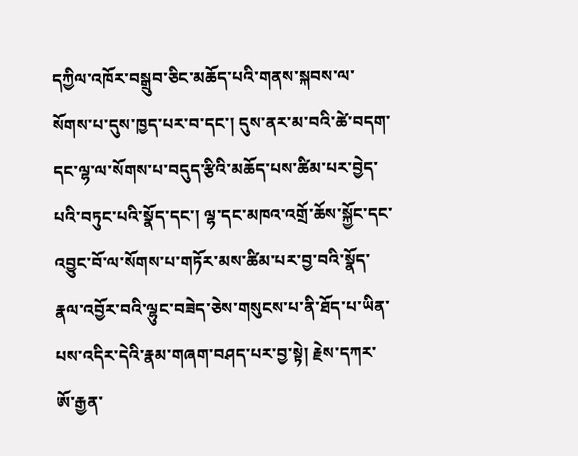དཀྱིལ་འཁོར་བསྒྲུབ་ཅིང་མཆོད་པའི་གནས་སྐབས་ལ་སོགས་པ་དུས་ཁྱད་པར་བ་དང་། དུས་ནར་མ་བའི་ཚེ་བདག་དང་ལྷ་ལ་སོགས་པ་བདུད་རྩིའི་མཆོད་པས་ཚིམ་པར་བྱེད་པའི་བཏུང་པའི་སྣོད་དང་། ལྷ་དང་མཁའ་འགྲོ་ཆོས་སྐྱོང་དང་འབྱུང་བོ་ལ་སོགས་པ་གཏོར་མས་ཚིམ་པར་བྱ་བའི་སྣོད་རྣལ་འབྱོར་བའི་ལྷུང་བཟེད་ཅེས་གསུངས་པ་ནི་ཐོད་པ་ཡིན་པས་འདིར་དེའི་རྣམ་གཞག་བཤད་པར་བྱ་སྟེ། རྗེས་དཀར་ཨོ་རྒྱན་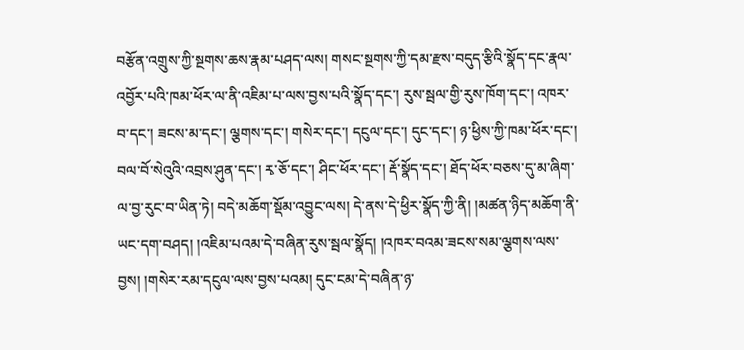བརྩོན་འགྲུས་ཀྱི་སྔགས་ཆས་རྣམ་པཤད་ལས། གསང་སྔགས་ཀྱི་དམ་རྫས་བདུད་རྩིའི་སྣོད་དང་རྣལ་འབྱོར་པའི་ཁམ་ཕོར་ལ་ནི་འཇིམ་པ་ལས་བྱས་པའི་སྣོད་དང་། རུས་སྦལ་གྱི་རུས་ཁོག་དང་། འཁར་བ་དང་། ཟངས་མ་དང་། ལྕགས་དང་། གསེར་དང་། དངུལ་དང་། དུང་དང་། ཉ་ཕྱིས་ཀྱི་ཁམ་ཕོར་དང་། བལ་བོ་སེའུའི་འབྲས་ཤུན་དང་། རྭ་ཅོ་དང་། ཤིང་ཕོར་དང་། རྡོ་སྣོད་དང་། ཐོད་ཕོར་བཅས་དུ་མ་ཞིག་ལ་བྱ་རུང་བ་ཡིན་ཏེ། བདེ་མཆོག་སྡོམ་འབྱུང་ལས། དེ་ནས་དེ་ཕྱིར་སྣོད་ཀྱི་ནི། །མཚན་ཉིད་མཆོག་ནི་ཡང་དག་བཤད། །འཇིམ་པའམ་དེ་བཞིན་རུས་སྦལ་སྣོད། །འཁར་བའམ་ཟངས་སམ་ལྕགས་ལས་བྱས། །གསེར་རམ་དངུལ་ལས་བྱས་པའམ། དུང་ངམ་དེ་བཞིན་ཉ་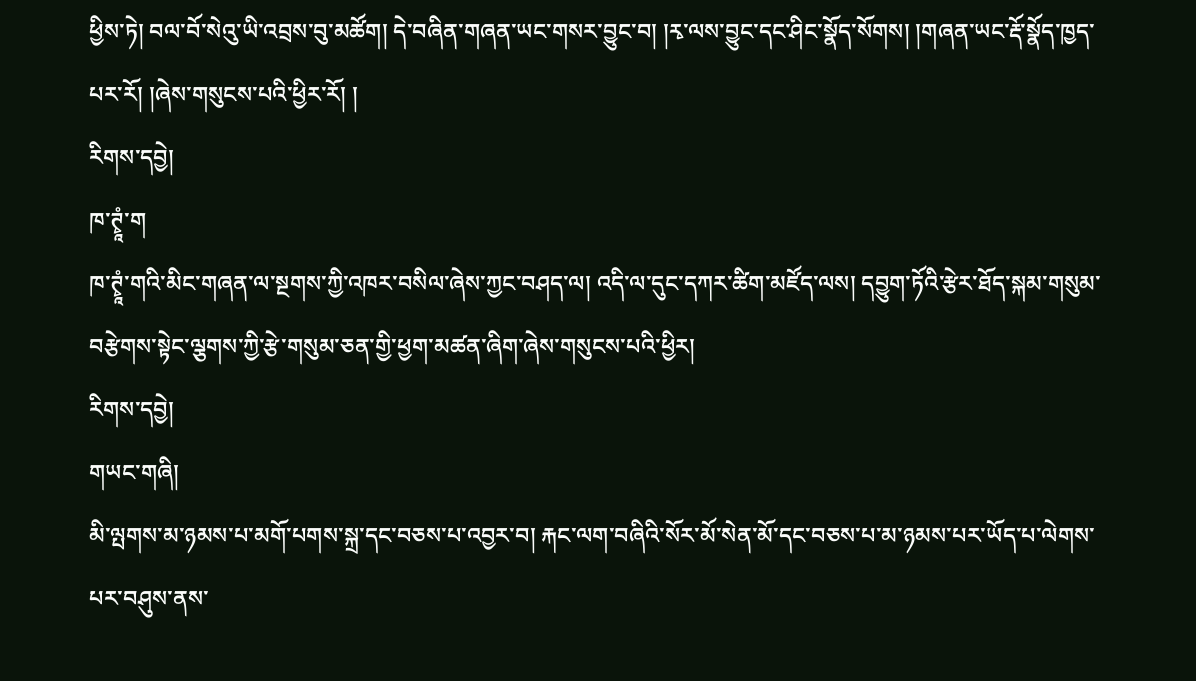ཕྱིས་ཏེ། བལ་བོ་སེའུ་ཡི་འབྲས་བུ་མཚོག། དེ་བཞིན་གཞན་ཡང་གསར་བྱུང་བ། །རྭ་ལས་བྱུང་དང་ཤིང་སྣོད་སོགས། །གཞན་ཡང་རྡོ་སྣོད་ཁྱད་པར་རོ། །ཞེས་གསུངས་པའི་ཕྱིར་རོ། །
རིགས་དབྱེ།
ཁ་ཊྭཱཾ་ག
ཁ་ཊྭཱཾ་གའི་མིང་གཞན་ལ་སྔགས་ཀྱི་འཁར་བསིལ་ཞེས་ཀྱང་བཤད་ལ། འདི་ལ་དུང་དཀར་ཚིག་མཛོད་ལས། དབྱུག་ཏོའི་རྩེར་ཐོད་སྐམ་གསུམ་བརྩེགས་སྟེང་ལྕགས་ཀྱི་རྩེ་གསུམ་ཅན་གྱི་ཕྱག་མཚན་ཞིག་ཞེས་གསུངས་པའི་ཕྱིར།
རིགས་དབྱེ།
གཡང་གཞི།
མི་ལྤགས་མ་ཉམས་པ་མགོ་པགས་སྐྲ་དང་བཅས་པ་འབྱར་བ། རྐང་ལག་བཞིའི་སོར་མོ་སེན་མོ་དང་བཅས་པ་མ་ཉམས་པར་ཡོད་པ་ལེགས་པར་བཤུས་ནས་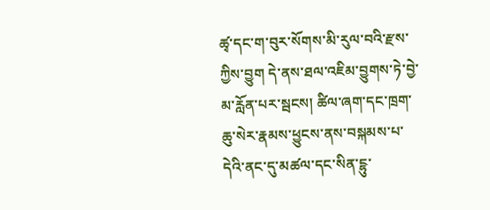ཚྭ་དང་ག་བུར་སོགས་མི་རུལ་བའི་རྫས་ཀྱིས་བྱུག དེ་ནས་ཐལ་འཇིམ་བྱུགས་ཏེ་བྱེ་མ་རློན་པར་སྦངས། ཚིལ་ཞག་དང་ཁྲག་ཆུ་སེར་རྣམས་ཕྱུངས་ནས་བསྐམས་པ་དེའི་ནང་དུ་མཚལ་དང་སིན་ངྷུ་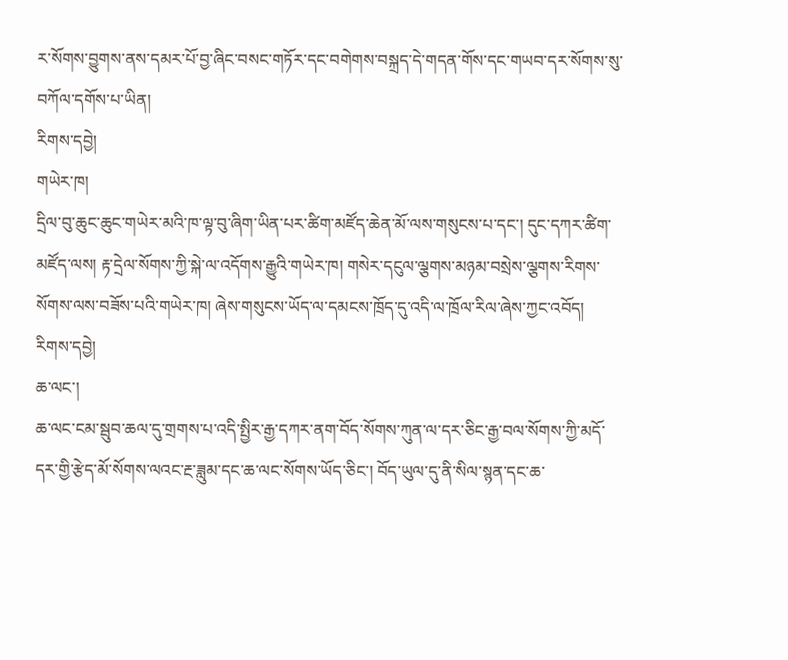ར་སོགས་བྱུགས་ནས་དམར་པོ་བྱ་ཞིང་བསང་གཏོར་དང་བགེགས་བསྐྲད་དེ་གདན་གོས་དང་གཡབ་དར་སོགས་སུ་བཀོལ་དགོས་པ་ཡིན།
རིགས་དབྱེ།
གཡེར་ཁ།
དྲིལ་བུ་ཆུང་ཆུང་གཡེར་མའི་ཁ་ལྟ་བུ་ཞིག་ཡིན་པར་ཚིག་མཛོད་ཆེན་མོ་ལས་གསུངས་པ་དང་། དུང་དཀར་ཚིག་མཛོད་ལས། རྟ་དྲེལ་སོགས་ཀྱི་སྐེ་ལ་འདོགས་རྒྱུའི་གཡེར་ཁ། གསེར་དངུལ་ལྕགས་མཉམ་བསྲེས་ལྕགས་རིགས་སོགས་ལས་བཟོས་པའི་གཡེར་ཁ། ཞེས་གསུངས་ཡོད་ལ་དམངས་ཁྲོད་དུ་འདི་ལ་ཁྲོལ་རིལ་ཞེས་ཀྱང་འབོད།
རིགས་དབྱེ།
ཆ་ལང་།
ཆ་ལང་ངམ་སྦུབ་ཆལ་དུ་གྲགས་པ་འདི་སྤྱིར་རྒྱ་དཀར་ནག་བོད་སོགས་ཀུན་ལ་དར་ཅིང་རྒྱ་བལ་སོགས་ཀྱི་མདོ་དར་གྱི་རྩེད་མོ་སོགས་ལའང་རྔ་ཟླུམ་དང་ཆ་ལང་སོགས་ཡོད་ཅིང་། བོད་ཡུལ་དུ་ནི་སིལ་སྙན་དང་ཆ་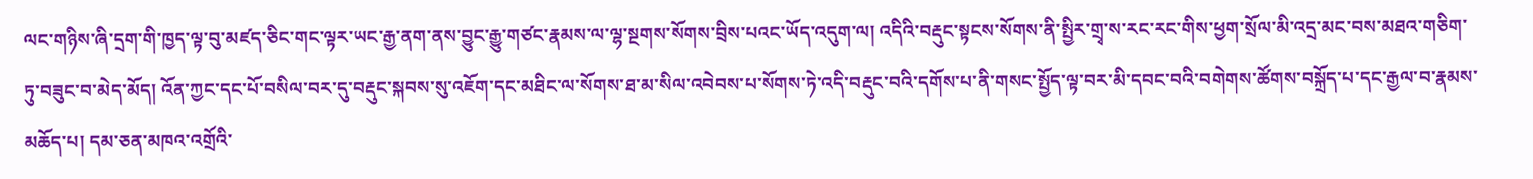ལང་གཉིས་ཞི་དྲག་གི་ཁྱད་ལྟ་བུ་མཛད་ཅིང་གང་ལྟར་ཡང་རྒྱ་ནག་ནས་བྱུང་རྒྱུ་གཙང་རྣམས་ལ་ལྷ་སྔགས་སོགས་བྲིས་པའང་ཡོད་འདུག་ལ། འདིའི་བརྡུང་སྟངས་སོགས་ནི་སྤྱིར་གྲྭ་ས་རང་རང་གིས་ཕྱག་སྲོལ་མི་འདྲ་མང་བས་མཐའ་གཅིག་ཏུ་བཟུང་བ་མེད་མོད། འོན་ཀྱང་དང་པོ་བསིལ་བར་དུ་བརྡུང་སྐབས་སུ་འཇོག་དང་མཐིང་ལ་སོགས་ཐ་མ་སིལ་འབེབས་པ་སོགས་ཏེ་འདི་བརྡུང་བའི་དགོས་པ་ནི་གསང་སྤྱོད་ལྟ་བར་མི་དབང་བའི་བགེགས་ཚོགས་བསྐྲོད་པ་དང་རྒྱལ་བ་རྣམས་མཆོད་པ། དམ་ཅན་མཁའ་འགྲོའི་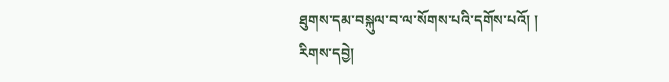ཐུགས་དམ་བསྐུལ་བ་ལ་སོགས་པའི་དགོས་པའོ། །
རིགས་དབྱེ།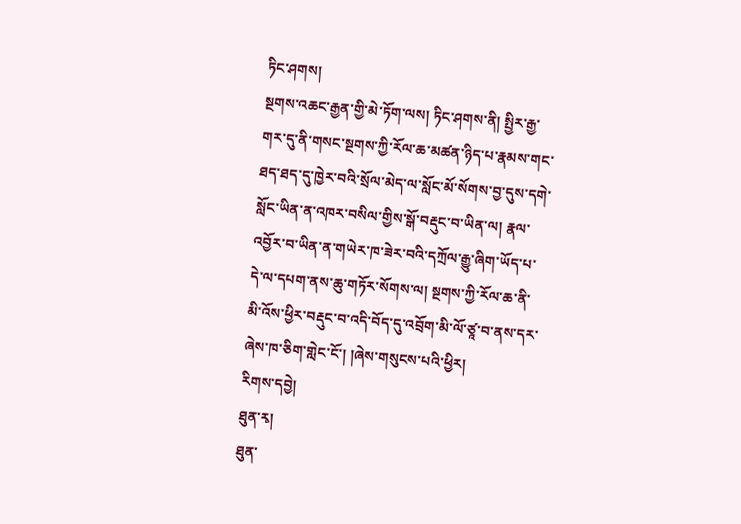ཏིང་ཤགས།
སྔགས་འཆང་རྒྱན་གྱི་མེ་ཏོག་ལས། ཏིང་ཤགས་ནི། སྤྱིར་རྒྱ་གར་དུ་ནི་གསང་སྔགས་ཀྱི་རོལ་ཆ་མཚན་ཉིད་པ་རྣམས་གང་ཐད་ཐད་དུ་ཁྱེར་བའི་སྲོལ་མེད་ལ་སློང་མོ་སོགས་བྱ་དུས་དགེ་སློང་ཡིན་ན་འཁར་བསིལ་གྱིས་སྒོ་བརྡུང་བ་ཡིན་ལ། རྣལ་འབྱོར་བ་ཡིན་ན་གཡེར་ཁ་ཟེར་བའི་དཀྲོལ་རྒྱུ་ཞིག་ཡོད་པ་དེ་ལ་དཔག་ནས་ཆུ་གཏོར་སོགས་ལ། སྔགས་ཀྱི་རོལ་ཆ་ནི་མི་འོས་ཕྱིར་བརྡུང་བ་འདི་བོད་དུ་འབྲོག་མི་ལོ་ཙཱ་བ་ནས་དར་ཞེས་ཁ་ཅིག་གླེང་ངོ་། །ཞེས་གསུངས་པའི་ཕྱིར།
རིགས་དབྱེ།
ཐུན་རྭ།
ཐུན་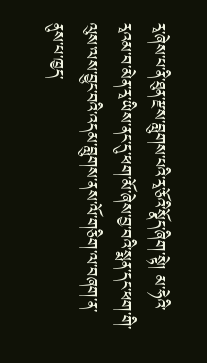རྭ་ཞེས་པ་ནི་ཐུན་རྫས་བླུགས་པའི་རྭ་ཅོའི་སྣོད་ཞིག་སྟེ། མ་ཧེའི་རྭའམ་བ་མེན་རྭ་ཡིས་ནང་དུ་ཕག་མོ་ཞེས་བྱ་བའི་སྨན་དང་ཕག་གི་ལུས་ལས་བྱུང་བའི་འདམ་བླུགས་ནས་ལོ་གཅིག་ལ་བཞག་ན་ནུས་པ་ཁྱད་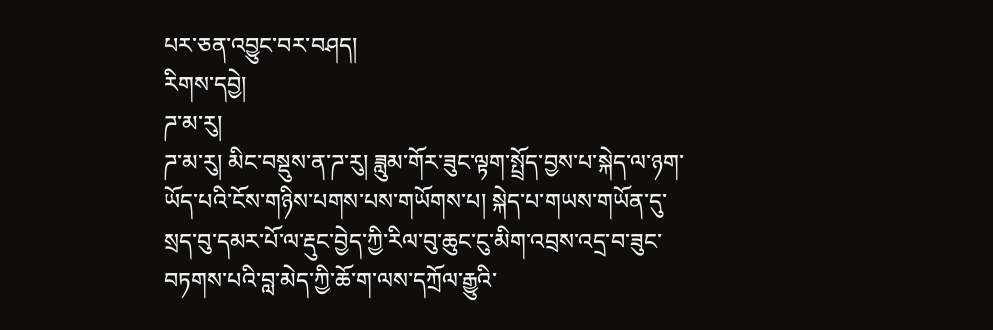པར་ཅན་འབྱུང་བར་བཤད།
རིགས་དབྱེ།
ཌ་མ་རུ།
ཌ་མ་རུ། མིང་བསྡུས་ན་ཌ་རུ། ཟླུམ་གོར་ཟུང་ལྟག་སྤྲོད་བྱས་པ་སྐེད་ལ་ཉག་ཡོད་པའི་ངོས་གཉིས་པགས་པས་གཡོགས་པ། སྐེད་པ་གཡས་གཡོན་དུ་སྲད་བུ་དམར་པོ་ལ་རྡུང་བྱེད་ཀྱི་རིལ་བུ་ཆུང་ངུ་མིག་འབྲས་འདྲ་བ་ཟུང་བཏགས་པའི་བླ་མེད་ཀྱི་ཆོ་ག་ལས་དཀྲོལ་རྒྱུའི་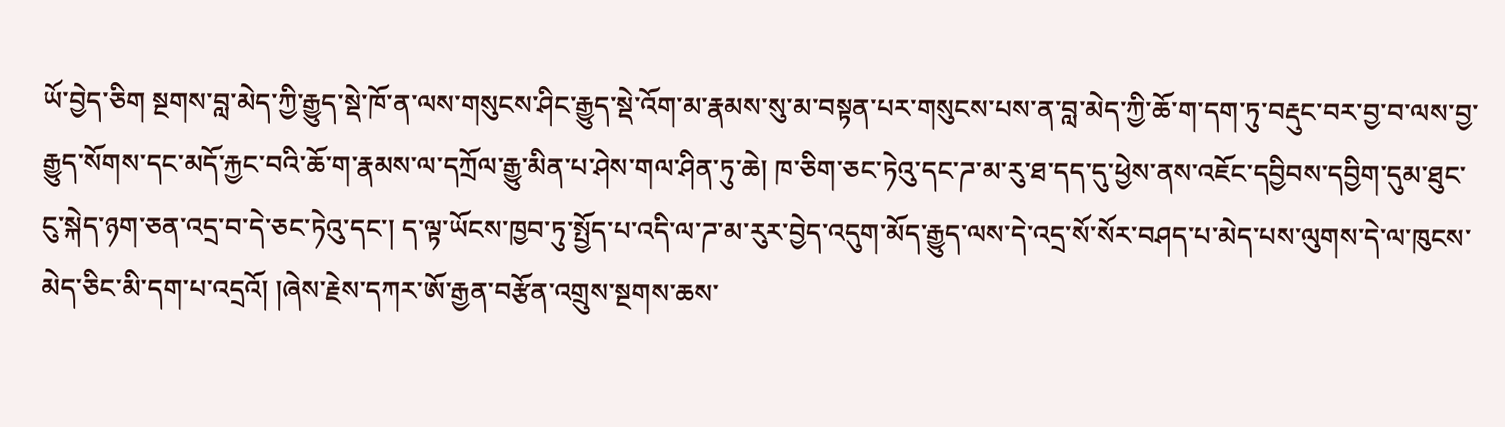ཡོ་བྱེད་ཅིག སྔགས་བླ་མེད་ཀྱི་རྒྱུད་སྡེ་ཁོ་ན་ལས་གསུངས་ཤིང་རྒྱུད་སྡེ་འོག་མ་རྣམས་སུ་མ་བསྟན་པར་གསུངས་པས་ན་བླ་མེད་ཀྱི་ཆོ་ག་དག་ཏུ་བརྡུང་བར་བྱ་བ་ལས་བྱ་རྒྱུད་སོགས་དང་མདོ་རྐྱང་བའི་ཆོ་ག་རྣམས་ལ་དཀྲོལ་རྒྱུ་མིན་པ་ཤེས་གལ་ཤིན་ཏུ་ཆེ། ཁ་ཅིག་ཅང་ཏེའུ་དང་ཌ་མ་རུ་ཐ་དད་དུ་ཕྱེས་ནས་འཇོང་དབྱིབས་དབྱིག་དུམ་ཐུང་ངུ་སྐེད་ཉག་ཅན་འདྲ་བ་དེ་ཅང་ཏེའུ་དང་། ད་ལྟ་ཡོངས་ཁྱབ་ཏུ་སྤྱོད་པ་འདི་ལ་ཌ་མ་རུར་བྱེད་འདུག་མོད་རྒྱུད་ལས་དེ་འདྲ་སོ་སོར་བཤད་པ་མེད་པས་ལུགས་དེ་ལ་ཁུངས་མེད་ཅིང་མི་དག་པ་འདྲའོ། །ཞེས་རྗེས་དཀར་ཨོ་རྒྱན་བརྩོན་འགྲུས་སྔགས་ཆས་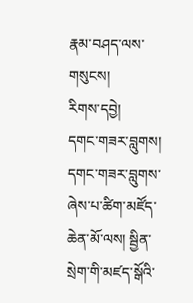རྣམ་བཤད་ལས་གསུངས།
རིགས་དབྱེ།
དགང་གཟར་བླུགས།
དགང་གཟར་བླུགས་ཞེས་པ་ཚིག་མཛོད་ཆེན་མོ་ལས། སྦྱིན་སྲེག་གི་མཛད་སྒོའི་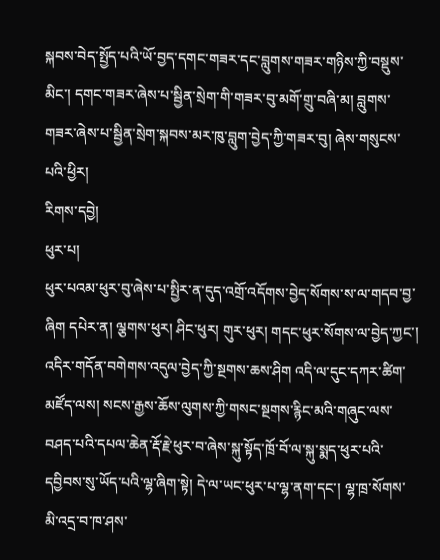སྐབས་བེད་སྤྱོད་པའི་ཡོ་བྱད་དགང་གཟར་དང་བླུགས་གཟར་གཉིས་ཀྱི་བསྡུས་མིང་། དགང་གཟར་ཞེས་པ་སྦྱིན་སྲེག་གི་གཟར་བུ་མགོ་གྲུ་བཞི་མ། བླུགས་གཟར་ཞེས་པ་སྦྱིན་སྲེག་སྐབས་མར་ཁུ་བླུག་བྱེད་ཀྱི་གཟར་བུ། ཞེས་གསུངས་པའི་ཕྱིར།
རིགས་དབྱེ།
ཕུར་པ།
ཕུར་པའམ་ཕུར་བུ་ཞེས་པ་སྤྱིར་ན་དུད་འགྲོ་འདོགས་བྱེད་སོགས་ས་ལ་གདབ་བྱ་ཞིག དཔེར་ན། ལྕགས་ཕུར། ཤིང་ཕུར། གུར་ཕུར། གདང་ཕུར་སོགས་ལ་བྱེད་ཀྱང་། འདིར་གདོན་བགེགས་འདུལ་བྱེད་ཀྱི་སྔགས་ཆས་ཤིག འདི་ལ་དུང་དཀར་ཚིག་མཛོད་ལས། སངས་རྒྱས་ཆོས་ལུགས་ཀྱི་གསང་སྔགས་རྙིང་མའི་གཞུང་ལས་བཤད་པའི་དཔལ་ཆེན་རྡོ་རྗེ་ཕུར་བ་ཞེས་སྐུ་སྟོད་ཁྲོ་བོ་ལ་སྐུ་སྨད་ཕུར་པའི་དབྱིབས་སུ་ཡོད་པའི་ལྷ་ཞིག་སྟེ། དེ་ལ་ཡང་ཕུར་པ་ལྷ་ནག་དང་། ལྷ་ཁྲ་སོགས་མི་འདྲ་བ་ཁ་ཤས་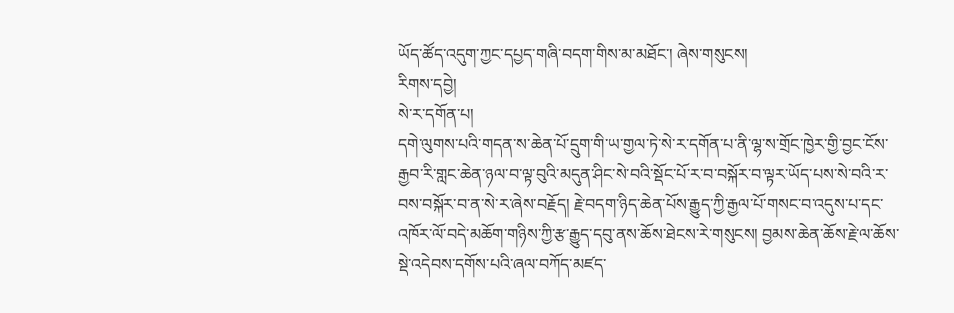ཡོད་ཚོད་འདུག་ཀྱང་དཔྱད་གཞི་བདག་གིས་མ་མཐོང་། ཞེས་གསུངས།
རིགས་དབྱེ།
སེ་ར་དགོན་པ།
དགེ་ལུགས་པའི་གདན་ས་ཆེན་པོ་དྲུག་གི་ཡ་གྱལ་ཏེ་སེ་ར་དགོན་པ་ནི་ལྷ་ས་གྲོང་ཁྱེར་གྱི་བྱང་ངོས་རྒྱབ་རི་གླང་ཆེན་ཉལ་བ་ལྟ་བུའི་མདུན་ཤིང་སེ་བའི་སྡོང་པོ་ར་བ་བསྐོར་བ་ལྟར་ཡོད་པས་སེ་བའི་ར་བས་བསྐོར་བ་ན་སེ་ར་ཞེས་བརྗོད། རྗེ་བདག་ཉིད་ཆེན་པོས་རྒྱུད་ཀྱི་རྒྱལ་པོ་གསང་བ་འདུས་པ་དང་འཁོར་ལོ་བདེ་མཆོག་གཉིས་ཀྱི་རྩ་རྒྱུད་དབུ་ནས་ཆོས་ཐེངས་རེ་གསུངས། བྱམས་ཆེན་ཆོས་རྗེ་ལ་ཆོས་སྡེ་འདེབས་དགོས་པའི་ཞལ་བཀོད་མཛད་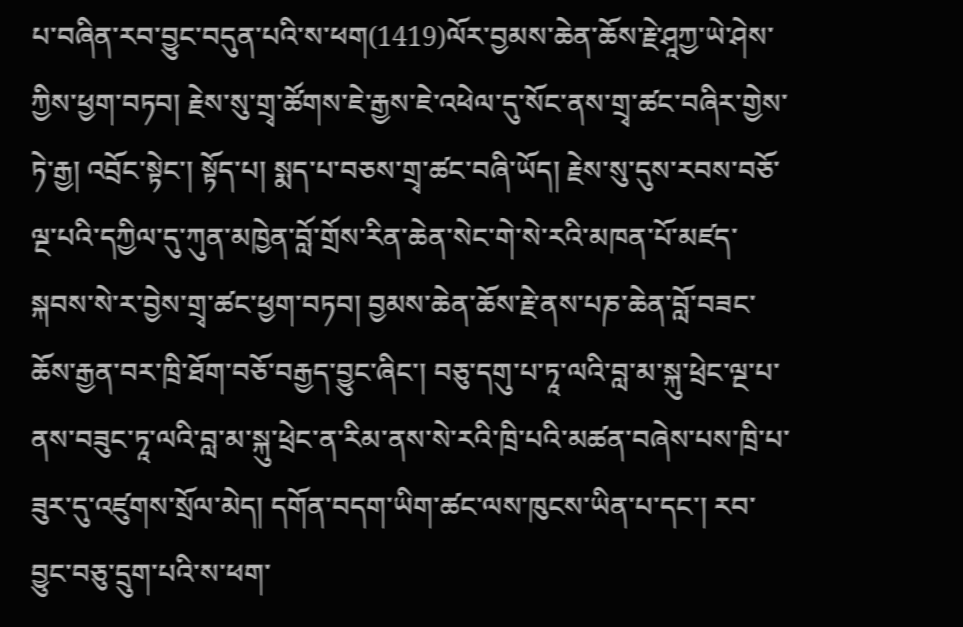པ་བཞིན་རབ་བྱུང་བདུན་པའི་ས་ཕག(1419)ལོར་བྱམས་ཆེན་ཆོས་རྗེ་ཤཱཀྱ་ཡེ་ཤེས་ཀྱིས་ཕྱག་བཏབ། རྗེས་སུ་གྲྭ་ཚོགས་ཇེ་རྒྱས་ཇེ་འཕེལ་དུ་སོང་ནས་གྲྭ་ཚང་བཞིར་གྱེས་ཏེ་རྒྱ། འབྲོང་སྟེང་། སྟོད་པ། སྨད་པ་བཅས་གྲྭ་ཚང་བཞི་ཡོད། རྗེས་སུ་དུས་རབས་བཅོ་ལྔ་པའི་དཀྱིལ་དུ་ཀུན་མཁྱེན་བློ་གྲོས་རིན་ཆེན་སེང་གེ་སེ་རའི་མཁན་པོ་མཛད་སྐབས་སེ་ར་བྱེས་གྲྭ་ཚང་ཕྱག་བཏབ། བྱམས་ཆེན་ཆོས་རྗེ་ནས་པཎ་ཆེན་བློ་བཟང་ཆོས་རྒྱན་བར་ཁྲི་ཐོག་བཅོ་བརྒྱད་བྱུང་ཞིང་། བཅུ་དགུ་པ་ཏཱ་ལའི་བླ་མ་སྐུ་ཕྲེང་ལྔ་པ་ནས་བཟུང་ཏཱ་ལའི་བླ་མ་སྐུ་ཕྲེང་ན་རིམ་ནས་སེ་རའི་ཁྲི་པའི་མཚན་བཞེས་པས་ཁྲི་པ་ཟུར་དུ་འཛུགས་སྲོལ་མེད། དགོན་བདག་ཡིག་ཚང་ལས་ཁུངས་ཡིན་པ་དང་། རབ་བྱུང་བཅུ་དྲུག་པའི་ས་ཕག་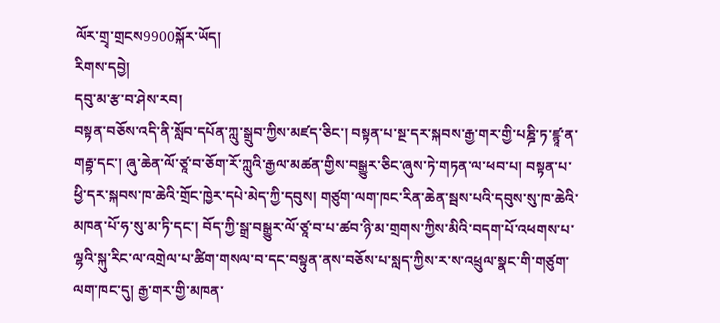ལོར་གྲྭ་གྲངས9900སྐོར་ཡོད།
རིགས་དབྱེ།
དབུ་མ་རྩ་བ་ཤེས་རབ།
བསྟན་བཅོས་འདི་ནི་སློབ་དཔོན་ཀླུ་སྒྲུབ་ཀྱིས་མཛད་ཅིང་། བསྟན་པ་སྔ་དར་སྐབས་རྒྱ་གར་གྱི་པཎྜི་ཏ་ཛྙཱ་ན་གརྦྷ་དང་། ཞུ་ཆེན་ལོ་ཙཱ་བ་ཅོག་རོ་ཀླུའི་རྒྱལ་མཚན་གྱིས་བསྒྱུར་ཅིང་ཞུས་ཏེ་གཏན་ལ་ཕབ་པ། བསྟན་པ་ཕྱི་དར་སྐབས་ཁ་ཆེའི་གྲོང་ཁྱེར་དཔེ་མེད་ཀྱི་དབུས། གཙུག་ལག་ཁང་རིན་ཆེན་སྦས་པའི་དབུས་སུ་ཁ་ཆེའི་མཁན་པོ་ཧ་སུ་མ་ཏི་དང་། བོད་ཀྱི་སྒྲ་བསྒྱུར་ལོ་ཙཱ་བ་པ་ཚབ་ཉི་མ་གྲགས་ཀྱིས་མིའི་བདག་པོ་འཕགས་པ་ལྷའི་སྐུ་རིང་ལ་འགྲེལ་པ་ཚིག་གསལ་བ་དང་བསྟུན་ནས་བཅོས་པ་སླད་ཀྱིས་ར་ས་འཕྲུལ་སྣང་གི་གཙུག་ལག་ཁང་དུ། རྒྱ་གར་གྱི་མཁན་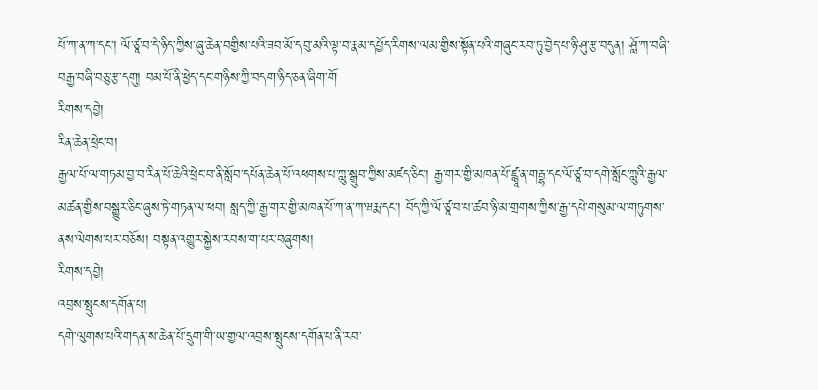པོ་ཀ་ན་ཀ་དང་། ལོ་ཙཱ་བ་དེ་ཉིད་ཀྱིས་ཞུ་ཆེན་བགྱིས་པའི་ཟབ་མོ་དབུ་མའི་ལྟ་བ་རྣམ་དཔྱོད་རིགས་ལམ་གྱིས་སྟོན་པའི་གཞུང་རབ་ཏུ་བྱེད་པ་ཉི་ཤུ་རྩ་བདུན། ཤློ་ཀ་བཞི་བརྒྱ་བཞི་བཅུ་རྩ་དགུ། བམ་པོ་ནི་ཕྱེད་དང་གཉིས་ཀྱི་བདག་ཉིད་ཅན་ཞིག་གོ
རིགས་དབྱེ།
རིན་ཆེན་ཕྲེང་བ།
རྒྱལ་པོ་ལ་གཏམ་བྱ་བ་རིན་པོ་ཆེའི་ཕྲེང་བ་ནི་སློབ་དཔོན་ཆེན་པོ་འཕགས་པ་ཀླུ་སྒྲུབ་ཀྱིས་མཛད་ཅིང་། རྒྱ་གར་གྱི་མཁན་པོ་ཛྙཱ་ན་གརྦྷ་དང་ལོ་ཙཱ་བ་དགེ་སློང་ཀླུའི་རྒྱལ་མཚན་གྱིས་བསྒྱུར་ཅིང་ཞུས་ཏེ་གཏན་ལ་ཕབ། སླད་ཀྱི་རྒྱ་གར་གྱི་མཁན་པོ་ཀ་ན་ཀ་ཝརྨ་དང་། བོད་ཀྱི་ལོ་ཙཱ་བ་པ་ཚབ་ཉི་མ་གྲགས་ཀྱིས་རྒྱ་དཔེ་གསུམ་ལ་གཏུགས་ནས་ལེགས་པར་བཅོས། བསྟན་འགྱུར་སྐྱེས་རབས་ག་པར་བཞུགས།
རིགས་དབྱེ།
འབྲས་སྤུངས་དགོན་པ།
དགེ་ལུགས་པའི་གདན་ས་ཆེན་པོ་དྲུག་གི་ཡ་གྱལ་འབྲས་སྤུངས་དགོན་པ་ནི་རབ་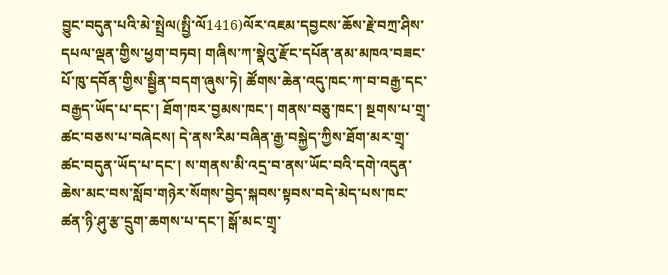བྱུང་བདུན་པའི་མེ་སྤྲེལ(སྤྱི་ལོ1416)ལོར་འཇམ་དབྱངས་ཆོས་རྗེ་བཀྲ་ཤིས་དཔལ་ལྡན་གྱིས་ཕྱག་བཏབ། གཞིས་ཀ་སྣེའུ་རྫོང་དཔོན་ནམ་མཁའ་བཟང་པོ་ཁུ་དབོན་གྱིས་སྦྱིན་བདག་ཞུས་ཏེ། ཚོགས་ཆེན་འདུ་ཁང་ཀ་བ་བརྒྱ་དང་བརྒྱད་ཡོད་པ་དང་། ཐོག་ཁར་བྱམས་ཁང་། གནས་བཅུ་ཁང་། སྔགས་པ་གྲྭ་ཚང་བཅས་པ་བཞེངས། དེ་ནས་རིམ་བཞིན་རྒྱ་བསྐྱེད་ཀྱིས་ཐོག་མར་གྲྭ་ཚང་བདུན་ཡོད་པ་དང་། ས་གནས་མི་འདྲ་བ་ནས་ཡོང་བའི་དགེ་འདུན་ཆེས་མང་བས་སློབ་གཉེར་སོགས་བྱེད་སྐབས་སྟབས་བདེ་མེད་པས་ཁང་ཚན་ཉི་ཤུ་རྩ་དྲུག་ཆགས་པ་དང་། སྒོ་མང་གྲྭ་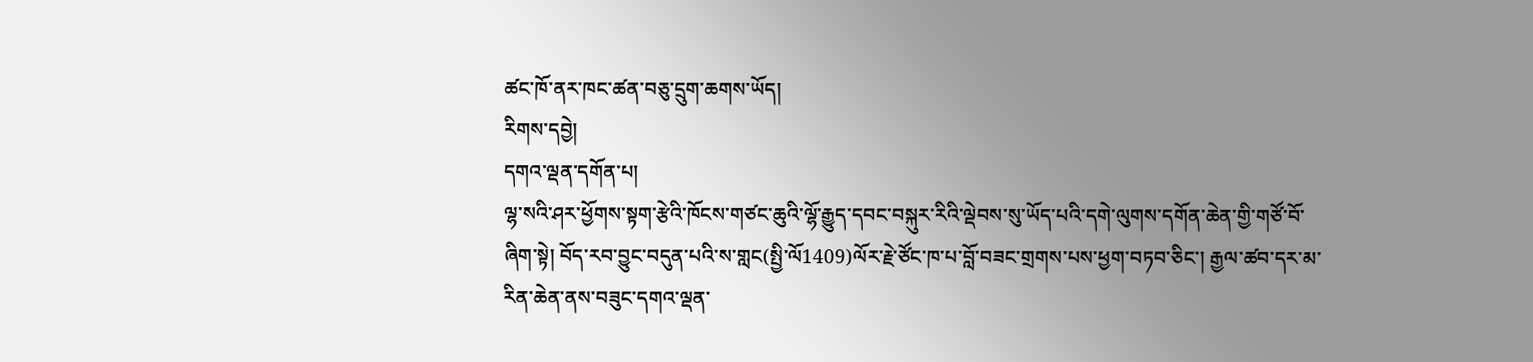ཚང་ཁོ་ནར་ཁང་ཚན་བཅུ་དྲུག་ཆགས་ཡོད།
རིགས་དབྱེ།
དགའ་ལྡན་དགོན་པ།
ལྷ་སའི་ཤར་ཕྱོགས་སྟག་རྩེའི་ཁོངས་གཙང་ཆུའི་ལྷོ་རྒྱུད་དབང་བསྐུར་རིའི་ལྡེབས་སུ་ཡོད་པའི་དགེ་ལུགས་དགོན་ཆེན་གྱི་གཙོ་བོ་ཞིག་སྟེ། བོད་རབ་བྱུང་བདུན་པའི་ས་གླང(སྤྱི་ལོ1409)ལོར་རྗེ་ཙོང་ཁ་པ་བློ་བཟང་གྲགས་པས་ཕྱག་བཏབ་ཅིང་། རྒྱལ་ཚབ་དར་མ་རིན་ཆེན་ནས་བཟུང་དགའ་ལྡན་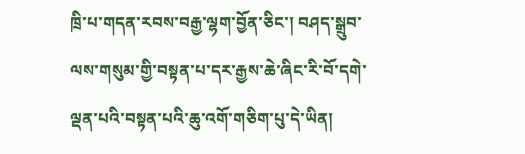ཁྲི་པ་གདན་རབས་བརྒྱ་ལྷག་བྱོན་ཅིང་། བཤད་སྒྲུབ་ལས་གསུམ་གྱི་བསྟན་པ་དར་རྒྱས་ཆེ་ཞིང་རི་བོ་དགེ་ལྡན་པའི་བསྟན་པའི་ཆུ་འགོ་གཅིག་པུ་དེ་ཡིན།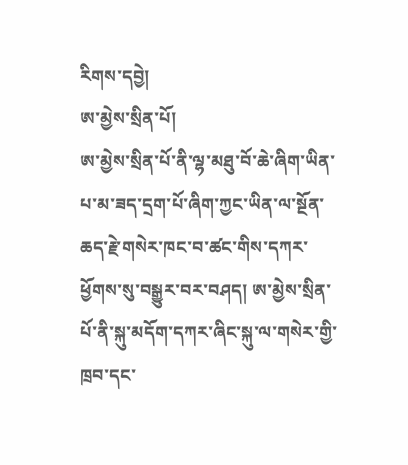རིགས་དབྱེ།
ཨ་མྱེས་སྲིན་པོ།
ཨ་མྱེས་སྲིན་པོ་ནི་ལྷ་མཐུ་བོ་ཆེ་ཞིག་ཡིན་པ་མ་ཟད་དྲག་པོ་ཞིག་ཀྱང་ཡིན་ལ་སྔོན་ཆད་རྗེ་གསེར་ཁང་བ་ཚང་གིས་དཀར་ཕྱོགས་སུ་བསྒྱུར་བར་བཤད། ཨ་མྱེས་སྲིན་པོ་ནི་སྐུ་མདོག་དཀར་ཞིང་སྐུ་ལ་གསེར་གྱི་ཁྲབ་དང་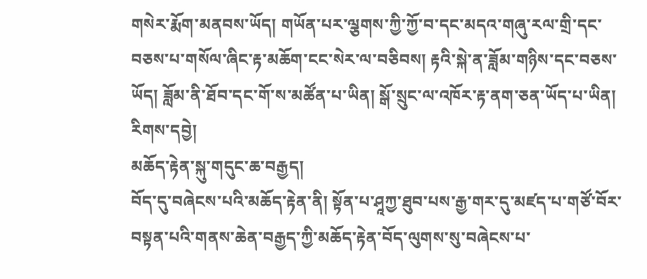གསེར་རྨོག་མནབས་ཡོད། གཡོན་པར་ལྕགས་ཀྱི་ཀྱོ་བ་དང་མདའ་གཞུ་རལ་གྲི་དང་བཅས་པ་གསོལ་ཞིང་རྟ་མཆོག་ངང་སེར་ལ་བཅིབས། རྟའི་སྐེ་ན་ཟློམ་གཉིས་དང་བཅས་ཡོད། ཟློམ་ནི་ཐོབ་དང་གོ་ས་མཚོན་པ་ཡིན། སྒོ་སྲུང་ལ་འཁོར་རྟ་ནག་ཅན་ཡོད་པ་ཡིན།
རིགས་དབྱེ།
མཆོད་རྟེན་སྐུ་གདུང་ཆ་བརྒྱད།
བོད་དུ་བཞེངས་པའི་མཆོད་རྟེན་ནི། སྟོན་པ་ཤཱཀྱ་ཐུབ་པས་རྒྱ་གར་དུ་མཛད་པ་གཙོ་བོར་བསྟན་པའི་གནས་ཆེན་བརྒྱད་ཀྱི་མཆོད་རྟེན་བོད་ལུགས་སུ་བཞེངས་པ་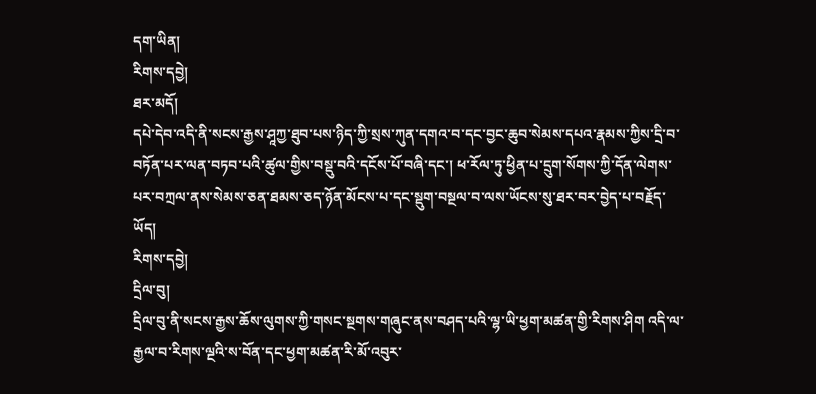དག་ཡིན།
རིགས་དབྱེ།
ཐར་མདོ།
དཔེ་དེབ་འདི་ནི་སངས་རྒྱས་ཤཱཀྱ་ཐུབ་པས་ཉིད་ཀྱི་སྲས་ཀུན་དགའ་བ་དང་བྱང་ཆུབ་སེམས་དཔའ་རྣམས་ཀྱིས་དྲི་བ་བཏོན་པར་ལན་བཏབ་པའི་ཚུལ་གྱིས་བསྡུ་བའི་དངོས་པོ་བཞི་དང་། ཕ་རོལ་ཏུ་ཕྱིན་པ་དྲུག་སོགས་ཀྱི་དོན་ལེགས་པར་བཀྲལ་ནས་སེམས་ཅན་ཐམས་ཅད་ཉོན་མོངས་པ་དང་སྡུག་བསྔལ་བ་ལས་ཡོངས་སུ་ཐར་བར་བྱེད་པ་བརྗོད་ཡོད།
རིགས་དབྱེ།
དྲིལ་བུ།
དྲིལ་བུ་ནི་སངས་རྒྱས་ཆོས་ལུགས་ཀྱི་གསང་སྔགས་གཞུང་ནས་བཤད་པའི་ལྷ་ཡི་ཕྱག་མཚན་གྱི་རིགས་ཤིག འདི་ལ་རྒྱལ་བ་རིགས་ལྔའི་ས་བོན་དང་ཕྱག་མཚན་རི་མོ་འབུར་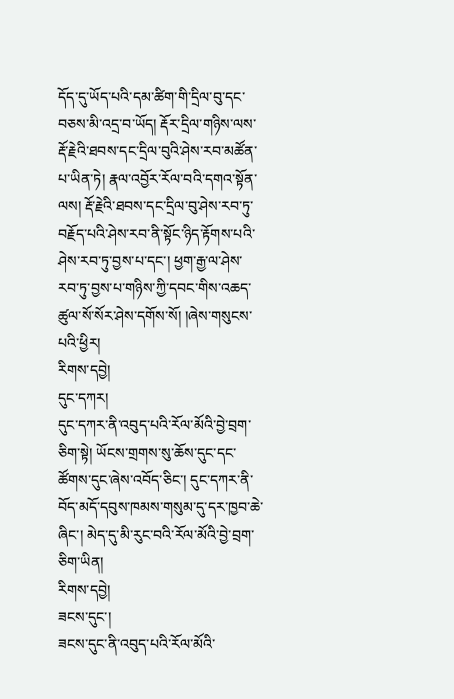དོད་དུ་ཡོད་པའི་དམ་ཚིག་གི་དྲིལ་བུ་དང་བཅས་མི་འདྲ་བ་ཡོད། རྡོར་དྲིལ་གཉིས་ལས་རྡོ་རྗེའི་ཐབས་དང་དྲིལ་བུའི་ཤེས་རབ་མཚོན་པ་ཡིན་ཏེ། རྣལ་འབྱོར་རོལ་བའི་དགའ་སྟོན་ལས། རྡོ་རྗེའི་ཐབས་དང་དྲིལ་བུ་ཤེས་རབ་ཏུ་བརྗོད་པའི་ཤེས་རབ་ནི་སྟོང་ཉིད་རྟོགས་པའི་ཤེས་རབ་ཏུ་བྱས་པ་དང་། ཕྱག་རྒྱ་ལ་ཤེས་རབ་ཏུ་བྱས་པ་གཉིས་ཀྱི་དབང་གིས་འཆད་ཚུལ་སོ་སོར་ཤེས་དགོས་སོ། །ཞེས་གསུངས་པའི་ཕྱིར།
རིགས་དབྱེ།
དུང་དཀར།
དུང་དཀར་ནི་འབུད་པའི་རོལ་མོའི་བྱེ་བྲག་ཅིག་སྟེ། ཡོངས་གྲགས་སུ་ཆོས་དུང་དང་ཚོགས་དུང་ཞེས་འབོད་ཅིང་། དུང་དཀར་ནི་བོད་མདོ་དབུས་ཁམས་གསུམ་དུ་དར་ཁྱབ་ཆེ་ཞིང་། མེད་དུ་མི་རུང་བའི་རོལ་མོའི་བྱེ་བྲག་ཅིག་ཡིན།
རིགས་དབྱེ།
ཟངས་དུང་།
ཟངས་དུང་ནི་འབུད་པའི་རོལ་མོའི་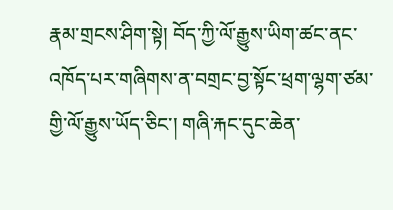རྣམ་གྲངས་ཤིག་སྟེ། བོད་ཀྱི་ལོ་རྒྱུས་ཡིག་ཚང་ནང་འཁོད་པར་གཞིགས་ན་བགྲང་བྱ་སྟོང་ཕྲག་ལྷག་ཙམ་གྱི་ལོ་རྒྱུས་ཡོད་ཅིང་། གཞི་རྐང་དུང་ཆེན་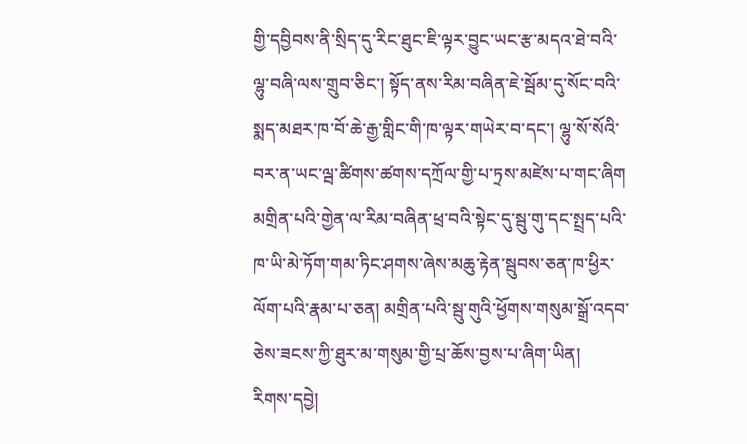གྱི་དབྱིབས་ནི་སྲིད་དུ་རིང་ཐུང་ཇི་ལྟར་བྱུང་ཡང་རྩ་མདའ་ཐེ་བའི་ལྷུ་བཞི་ལས་གྲུབ་ཅིང་། སྟོད་ནས་རིམ་བཞིན་ཇེ་སྦོམ་དུ་སོང་བའི་སྨད་མཐར་ཁ་བོ་ཆེ་རྒྱ་གླིང་གི་ཁ་ལྟར་གཡེར་བ་དང་། ལྷུ་སོ་སོའི་བར་ན་ཡང་ལྦ་ཚིགས་ཚགས་དཀྲོལ་གྱི་པ་ཏྲས་མཛེས་པ་གང་ཞིག མགྲིན་པའི་གྱེན་ལ་རིམ་བཞིན་ཕྲ་བའི་སྟེང་དུ་སྦུ་གུ་དང་སྤྲད་པའི་ཁ་ཡི་མེ་ཏོག་གམ་ཏིང་ཤགས་ཞེས་མཆུ་རྟེན་སྦུབས་ཅན་ཁ་ཕྱིར་ལོག་པའི་རྣམ་པ་ཅན། མགྲིན་པའི་སྦུ་གུའི་ཕྱོགས་གསུམ་སྒྲོ་འདབ་ཅེས་ཟངས་ཀྱི་ཐུར་མ་གསུམ་གྱི་པྲ་ཆོས་བྱས་པ་ཞིག་ཡིན།
རིགས་དབྱེ།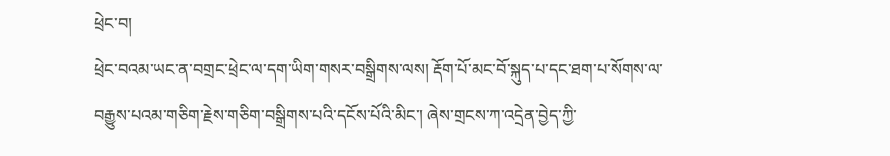ཕྲེང་བ།
ཕྲེང་བའམ་ཡང་ན་བགྲང་ཕྲེང་ལ་དག་ཡིག་གསར་བསྒྲིགས་ལས། རྡོག་པོ་མང་བོ་སྐུད་པ་དང་ཐག་པ་སོགས་ལ་བརྒྱུས་པའམ་གཅིག་རྗེས་གཅིག་བསྒྲིགས་པའི་དངོས་པོའི་མིང་། ཞེས་གྲངས་ཀ་འདྲེན་བྱེད་ཀྱི་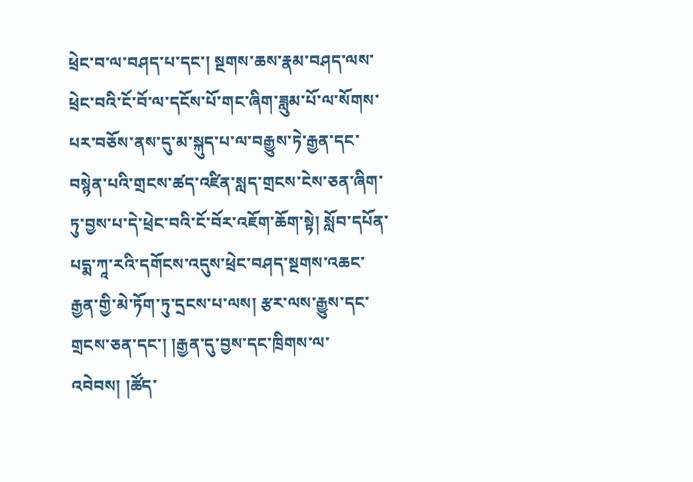ཕྲེང་བ་ལ་བཤད་པ་དང་། སྔགས་ཆས་རྣམ་བཤད་ལས་ཕྲེང་བའི་ངོ་བོ་ལ་དངོས་པོ་གང་ཞིག་ཟླུམ་པོ་ལ་སོགས་པར་བཅོས་ནས་དུ་མ་སྐུད་པ་ལ་བརྒྱུས་ཏེ་རྒྱན་དང་བསྙེན་པའི་གྲངས་ཚད་འཛིན་སླད་གྲངས་ངེས་ཅན་ཞིག་ཏུ་བྱས་པ་དེ་ཕྲེང་བའི་ངོ་བོར་འཇོག་ཆོག་སྟེ། སློབ་དཔོན་པདྨ་ཀཱ་རའི་དགོངས་འདུས་ཕྲེང་བཤད་སྔགས་འཆང་རྒྱན་གྱི་མེ་ཏོག་ཏུ་དྲངས་པ་ལས། རྩར་ལས་རྒྱུས་དང་གྲངས་ཅན་དང་། །རྒྱན་དུ་བྱས་དང་ཁྲིགས་ལ་འབེབས། །ཚོད་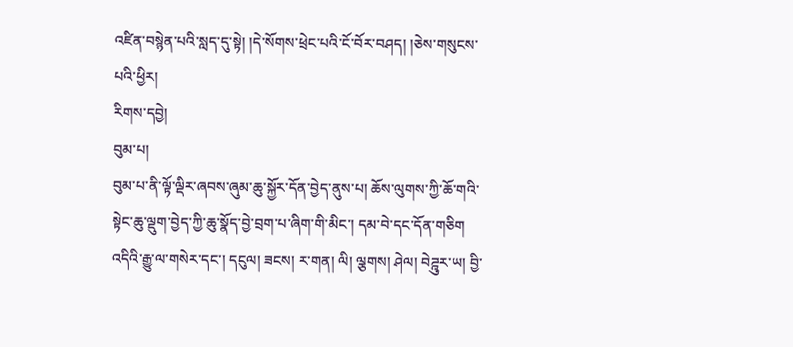འཛིན་བསྙེན་པའི་སླད་དུ་སྟེ། །དེ་སོགས་ཕྲེང་པའི་ངོ་བོར་བཤད། །ཅེས་གསུངས་པའི་ཕྱིར།
རིགས་དབྱེ།
བུམ་པ།
བུམ་པ་ནི་ལྟོ་ལྡིར་ཞབས་ཞུམ་ཆུ་སྐྱོར་དོན་བྱེད་ནུས་པ། ཆོས་ལུགས་ཀྱི་ཆོ་གའི་སྟེང་ཆུ་ལྡུག་བྱེད་ཀྱི་ཆུ་སྣོད་བྱེ་བྲག་པ་ཞིག་གི་མིང་། དམ་བེ་དང་དོན་གཅིག འདིའི་རྒྱུ་ལ་གསེར་དང་། དངུལ། ཟངས། ར་གན། ལི། ལྕགས། ཤེལ། བེཌྰུར་ཡ། བྱི་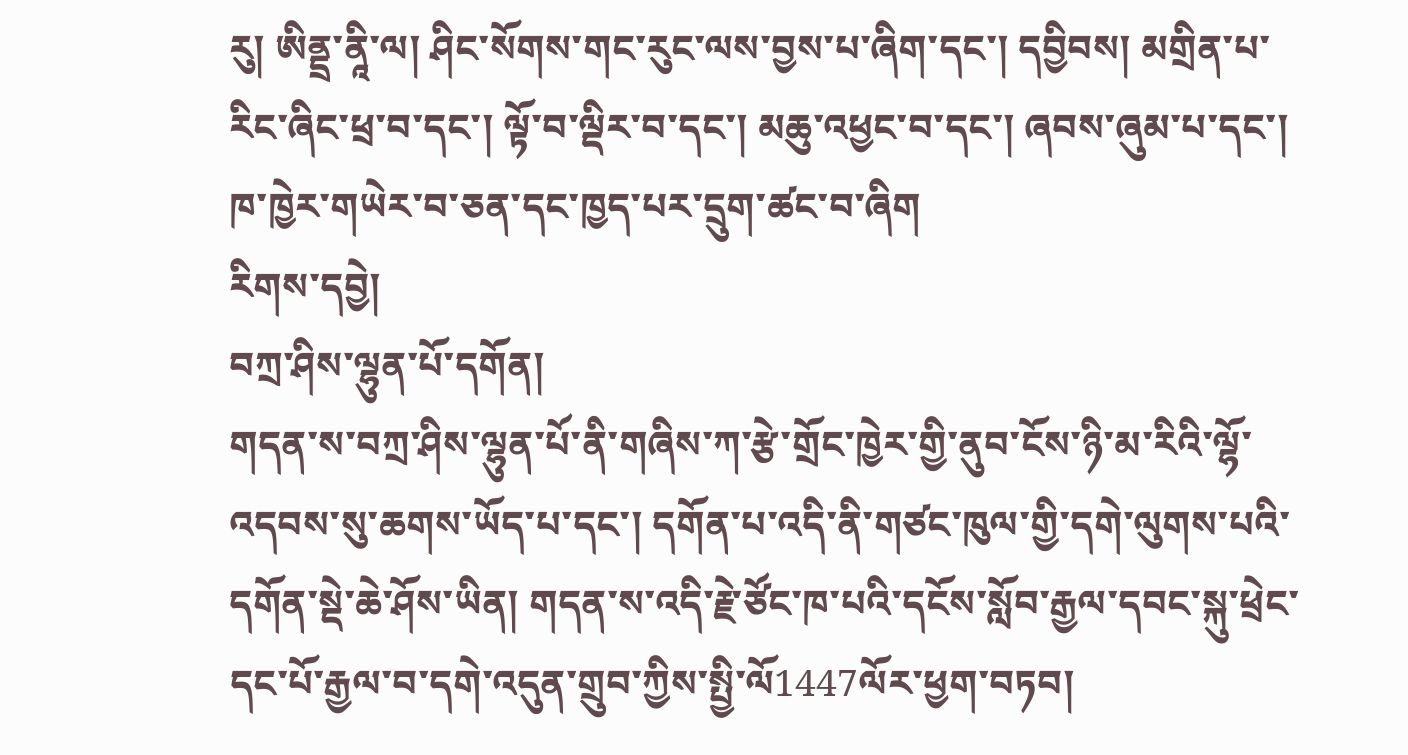རུ། ཨིནྡྲ་ནཱི་ལ། ཤིང་སོགས་གང་རུང་ལས་བྱས་པ་ཞིག་དང་། དབྱིབས། མགྲིན་པ་རིང་ཞིང་ཕྲ་བ་དང་། ལྟོ་བ་ལྡིར་བ་དང་། མཆུ་འཕྱང་བ་དང་། ཞབས་ཞུམ་པ་དང་། ཁ་ཁྱེར་གཡེར་བ་ཅན་དང་ཁྱད་པར་དྲུག་ཚང་བ་ཞིག
རིགས་དབྱེ།
བཀྲ་ཤིས་ལྷུན་པོ་དགོན།
གདན་ས་བཀྲ་ཤིས་ལྷུན་པོ་ནི་གཞིས་ཀ་རྩེ་གྲོང་ཁྱེར་གྱི་ནུབ་ངོས་ཉི་མ་རིའི་ལྷོ་འདབས་སུ་ཆགས་ཡོད་པ་དང་། དགོན་པ་འདི་ནི་གཙང་ཁུལ་གྱི་དགེ་ལུགས་པའི་དགོན་སྡེ་ཆེ་ཤོས་ཡིན། གདན་ས་འདི་རྗེ་ཙོང་ཁ་པའི་དངོས་སློབ་རྒྱལ་དབང་སྐུ་ཕྲེང་དང་པོ་རྒྱལ་བ་དགེ་འདུན་གྲུབ་ཀྱིས་སྤྱི་ལོ1447ལོར་ཕྱག་བཏབ།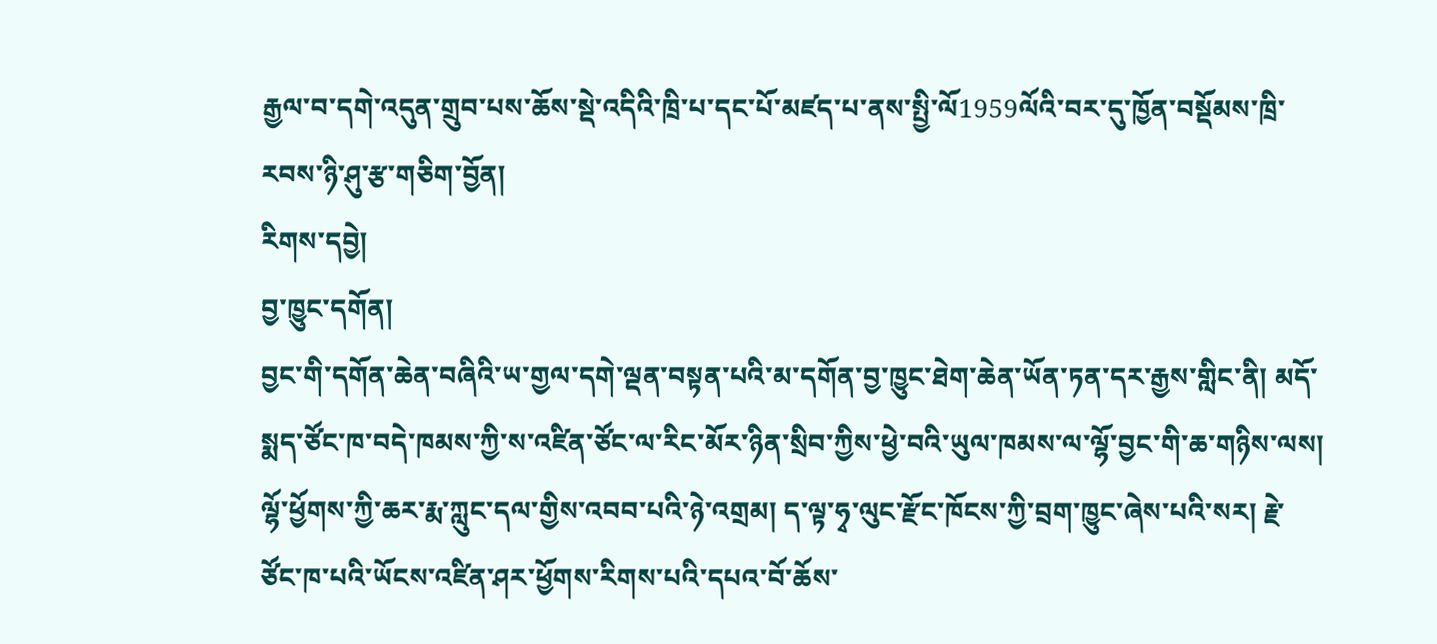རྒྱལ་བ་དགེ་འདུན་གྲུབ་པས་ཆོས་སྡེ་འདིའི་ཁྲི་པ་དང་པོ་མཛད་པ་ནས་སྤྱི་ལོ1959ལོའི་བར་དུ་ཁྱོན་བསྡོམས་ཁྲི་རབས་ཉི་ཤུ་རྩ་གཅིག་བྱོན།
རིགས་དབྱེ།
བྱ་ཁྱུང་དགོན།
བྱང་གི་དགོན་ཆེན་བཞིའི་ཡ་གྱལ་དགེ་ལྡན་བསྟན་པའི་མ་དགོན་བྱ་ཁྱུང་ཐེག་ཆེན་ཡོན་ཏན་དར་རྒྱས་གླིང་ནི། མདོ་སྨད་ཙོང་ཁ་བདེ་ཁམས་ཀྱི་ས་འཛིན་ཙོང་ལ་རིང་མོར་ཉིན་སྲིབ་ཀྱིས་ཕྱེ་བའི་ཡུལ་ཁམས་ལ་ལྷོ་བྱང་གི་ཆ་གཉིས་ལས། ལྷོ་ཕྱོགས་ཀྱི་ཆར་རྨ་ཀླུང་དལ་གྱིས་འབབ་པའི་ཉེ་འགྲམ། ད་ལྟ་ཧྭ་ལུང་རྫོང་ཁོངས་ཀྱི་བྲག་ཁྱུང་ཞེས་པའི་སར། རྗེ་ཙོང་ཁ་པའི་ཡོངས་འཛིན་ཤར་ཕྱོགས་རིགས་པའི་དཔའ་བོ་ཆོས་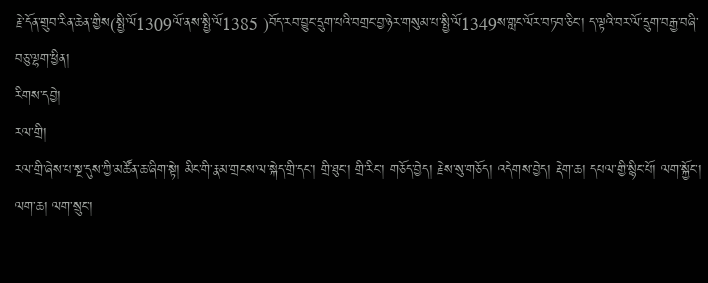རྗེ་དོན་གྲུབ་རིན་ཆེན་གྱིས(སྤྱི་ལོ1309ལོ་ནས་སྤྱི་ལོ1385 )བོད་རབ་བྱུང་དྲུག་པའི་བགྲང་བྱ་ཉེར་གསུམ་པ་སྤྱི་ལོ1349ས་གླང་ལོར་བཏབ་ཅིང་། ད་ལྟའི་བར་ལོ་དྲུག་བརྒྱ་བཞི་བཅུ་ལྷག་ཕྱིན།
རིགས་དབྱེ།
རལ་གྲི།
རལ་གྲི་ཞེས་པ་སྔ་དུས་ཀྱི་མཚོན་ཆ་ཞིག་སྟེ། མིང་གི་རྣམ་གྲངས་ལ་སྐེད་གྲི་དང་། གྲི་ཐུང་། གྲི་རིང་། གཅོད་བྱེད། རྗེས་སུ་གཅོད། འདེགས་བྱེད། རྡེག་ཆ། དཔལ་གྱི་སྙིང་པོ། ལག་སྐྱོང་། ལག་ཆ། ལག་སྲུང་།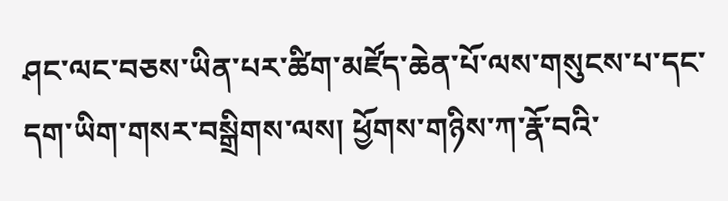ཤང་ལང་བཅས་ཡིན་པར་ཚིག་མཛོད་ཆེན་པོ་ལས་གསུངས་པ་དང་དག་ཡིག་གསར་བསྒྲིགས་ལས། ཕྱོགས་གཉིས་ཀ་རྣོ་བའི་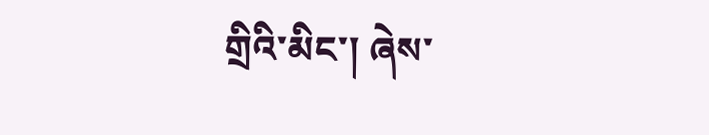གྲིའི་མིང་། ཞེས་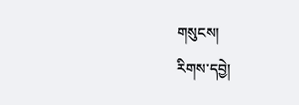གསུངས།
རིགས་དབྱེ།